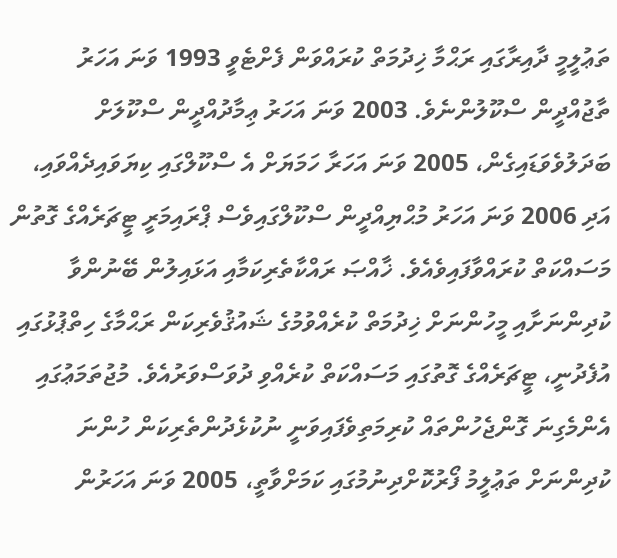ތަޢުލީމީ ދާއިރާގައި ރަޙްމާ ޚިދުމަތް ކުރައްވަން ފެށްޓެވީ 1993 ވަނަ އަހަރު ތާޖުއްދީން ސްކޫލުންނެވެ. 2003 ވަނަ އަހަރު ޢިމާދުއްދީން ސްކޫލަށް ބަދަލުވެވަޑައިގެން، 2005 ވަނަ އަހަރާ ހަމަޔަށް އެ ސްކޫލްގައި ކިޔަވައިދެއްވައި، އަދި 2006 ވަނަ އަހަރު މުޙްޔިއްދީން ސްކޫލްގައިވެސް ޕްރައިމަރީ ޓީޗަރެއްގެ ގޮތުން މަސައްކަތް ކުރައްވާފައިވެއެވެ. ޚާއްޞަ ރައްކާތެރިކަމާއި އަޅައިލުން ބޭނުންވާ ކުދިންނަށާއި މީހުންނަށް ޚިދުމަތް ކުރެއްވުމުގެ ޝައުޤުވެރިކަން ރަޙްމާގެ ހިތްޕުޅުގައި އުފެދުނީ، ޓީޗަރެއްގެ ގޮތުގައި މަސައްކަތް ކުރެއްވި ދުވަސްވަރުއެވެ. މުޖުތަމަޢުގައި އެންމެގިނަ ގޮންޖެހުންތައް ކުރިމަތިވެފައިވަނީ ނުކުޅެދުންތެރިކަން ހުންނަ ކުދިންނަށް ތަޢުލީމު ފޯރުކޮށްދިނުމުގައި ކަމަށްވާތީ، 2005 ވަނަ އަހަރުން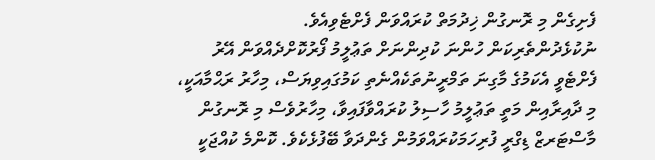ފެށިގެން މި ރޮނގުން ޚިދުމަތް ކުރައްވަން ފެށްޓެވިއެވެ.
ނުކުޅެދުންތެރިކަން ހުންނަ ކުދިންނަށް ތަޢުލީމު ފޯރުކޮށްދެއްވަން އޭރު ފެށްޓެވީ އެކަމުގެ މާގިނަ ތަމްރީނުތަކެއްނެތި ކަމުގައިވިޔަސް، މިހާރު ރަޙްމާއަކީ، މި ދާއިރާއިން މަތީ ތަޢުލީމު ހާސިލު ކުރައްވާފައިވާ، މިހާރުވެސް މި ރޮނގުން މާސްޓަރޒް ޑިގްރީ ފުރިހަމަކުރައްވަމުން ގެންދަވާ ބޭފުޅެކެވެ. ކޮންމެ ކުއްޖަކީ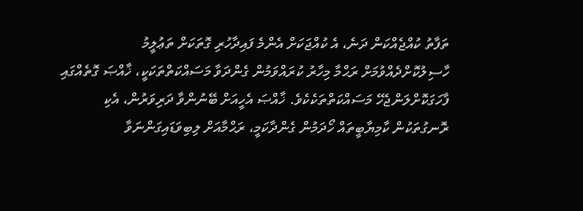ތަފާތު ކުއްޖެއްކަން ދަނެ، އެ ކުއްޖަކަށް އެންމެ ފައިދާހުރި ގޮތަކަށް ތަޢުލީމު ހާސިލުކޮށްދެއްވުމަށް ރަޙްމާ މިހާރު ކުރައްވަމުން ގެންދަވާ މަސައްކަތްތަކަކީ، ޚާއްޞަ ގޮތެއްގައި ފާހަގަކޮށްލަންޖެހޭ މަސައްކަތްތަކެކެވެ. ޚާއްޞަ އެހީއަށް ބޭނުންވާ ދަރިވަރުން، އެކި ރޮނގުތަކުން ކާމިޔާބީތައް ހޯދަމުން ގެންދާކަމީ، ރަޙްމާއަށް ލިބިވަޑައިގަންނަވާ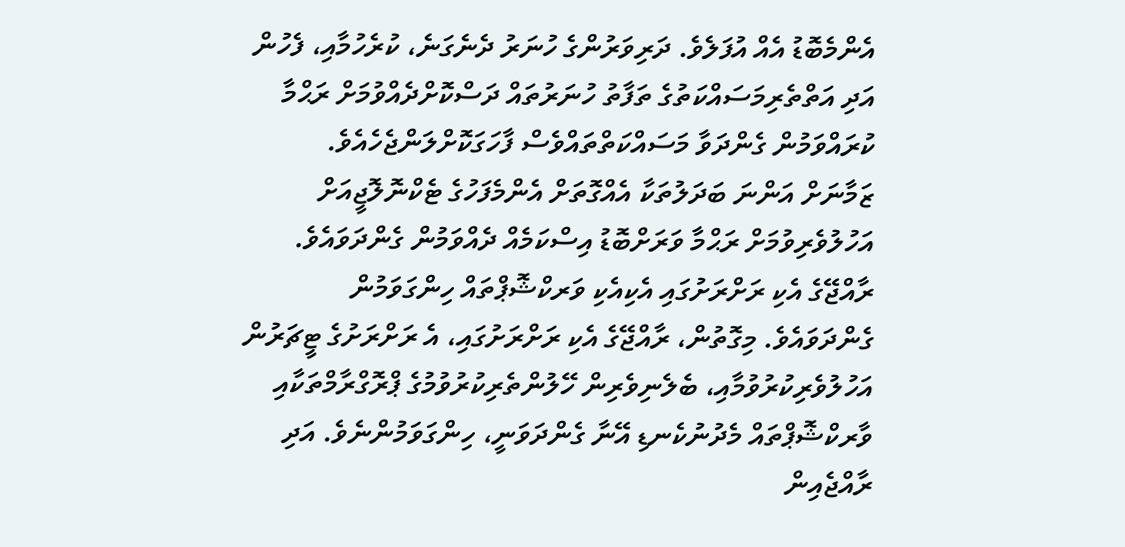އެންމެބޮޑު އެއް އުފަލެވެ. ދަރިވަރުންގެ ހުނަރު ދެނެގަނެ، ކުރެހުމާއި، ފެހުން އަދި އަތްތެރިމަސައްކަތުގެ ތަފާތު ހުނަރުތައް ދަސްކޮށްދެއްވުމަށް ރަޙްމާ ކުރައްވަމުން ގެންދަވާ މަސައްކަތްތައްވެސް ފާހަގަކޮށްލަންޖެހެއެވެ.
ޒަމާނަށް އަންނަ ބަދަލުތަކާ އެއްގޮތަށް އެންމެފަހުގެ ޓެކްނޮލޮޖީއަށް އަހުލުވެރިވުމަށް ރަޙްމާ ވަރަށްބޮޑު އިސްކަމެއް ދެއްވަމުން ގެންދަވައެވެ. ރާއްޖޭގެ އެކި ރަށްރަށުގައި އެކިއެކި ވަރކްޝޮޕްތައް ހިންގަވަމުން ގެންދަވައެވެ. މިގޮތުން، ރާއްޖޭގެ އެކި ރަށްރަށުގައި، އެ ރަށްރަށުގެ ޓީޗަރުން އަހުލުވެރިކުރުވުމާއި، ބެލެނިވެރިން ހޭލުންތެރިކުރުވުމުގެ ޕްރޮގްރާމްތަކާއި ވާރކްޝޮޕްތައް މެދުނުކެނޑި އޭނާ ގެންދަވަނީ، ހިންގަވަމުންނެވެ. އަދި ރާއްޖެއިން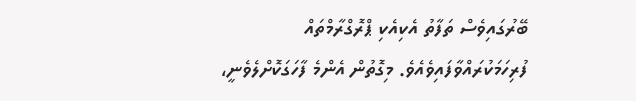ބޭރުގައިވެސް ތަފާތު އެކިއެކި ޕްރޮގްރާމްތައް ފުރިހަމަކުރައްވާފައިވެއެވެ. މިގޮތުން އެންމެ ފާހަގަކޮށްލެވެނީ،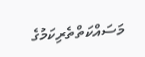މަސައްކަތްތެރިކަމުގެ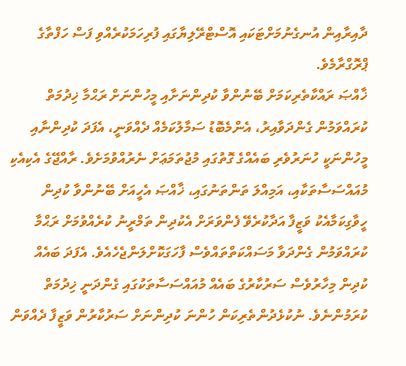ދާއިރާއިން އުނގެނުމަށްޓަކައި އޮސްޓްރޭލިޔާގައި ފުރިހަމަކުރެއްވި ފަސް ހަފްތާގެ ޕްރޮގްރާމެވެ.
ޚާއްޞަ ރައްކާތެރިކަމަށް ބޭނުންވާ ކުދިންނަށާއި މީހުންނަށް ރަޙްމާ ޚިދުމަތް ކުރައްވަމުން ގެންދަވާއިރު، އެންމެބޮޑު ސަމާލުކަމެއް ދެއްވަނީ، އެފަދަ ކުދިންނާއި މީހުންނަކީ ހުނަރުވެރި ބައެއްގެ ގޮތުގައި މުޖުތަމަޢަށް ނެރުއްވުމަށެވެ. ރާއްޖޭގެ އެކިއެކި މުއައްސަސާތަކާއި، އަމިއްލަ ތަންތަނުގައި، ޚާއްޞަ އެހީއަށް ބޭނުންވާ ކުދިން ހީވާގިކަމާއެކު ވަޒީފާ އަދާކުރެވޭ ފެންވަރަށް އެކުދިން ތަމްރީނު ކުރެއްވުމަށް ރަޙްމާ ކުރައްވަމުން ގެންދަވާ މަސައްކަތްތައްވެސް ފާހަގަކޮށްލަންޖެހެއެވެ. އެފަދަ ބައެއް ކުދިން މިހާރުވެސް ސަރުކާރުގެ ބައެއް މުއައްސަސާތަކުގައި ގެންދަނީ ޚިދުމަތް ކުރަމުންނެވެ. ނުކުޅެދުންތެރިކަން ހުންނަ ކުދިންނަށް ސަރުކާރުން ވަޒީފާ ދެއްވަން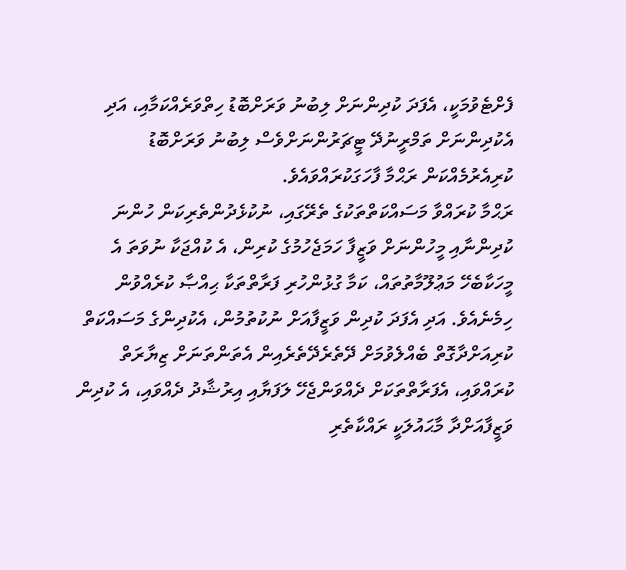ފެށްޓެވުމަކީ، އެފަދަ ކުދިންނަށް ލިބުނު ވަރަށްބޮޑު ހިތްވަރެއްކަމާއި، އަދި އެކުދިންނަށް ތަމްރީނުދޭ ޓީޗަރުންނަށްވެސް ލިބުނު ވަރަށްބޮޑު ކުރިއެރުމެއްކަން ރަޙްމާ ފާހަގަކުރައްވައެވެ.
ރަޙްމާ ކުރައްވާ މަސައްކަތްތަކުގެ ތެރޭގައި، ނުކުޅެދުންތެރިކަން ހުންނަ ކުދިންނާއި މީހުންނަށް ވަޒީފާ ހަމަޖެހުމުގެ ކުރިން، އެ ކުއްޖަކާ ނުވަތަ އެ މީހަކާބެހޭ މަޢުލޫމާތުތައް، ކަމާ ގުޅުންހުރި ފަރާތްތަކާ ޙިއްޞާ ކުރެއްވުން ހިމެނެއެވެ. އަދި އެފަދަ ކުދިން ވަޒީފާއަށް ނުކުތުމުން، އެކުދިންގެ މަސައްކަތް ކުރިއަށްދާގޮތް ބެއްލެވުމަށް ދޭތެރެދޭތެރެއިން އެތަންތަނަށް ޒިޔާރަތް ކުރައްވައި، އެފަރާތްތަކަށް ދެއްވަންޖެހޭ ލަފަޔާއި އިރުޝާދު ދެއްވައި، އެ ކުދިން ވަޒީފާއަށްދާ މާޙައުލަކީ ރައްކާތެރި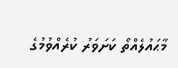މާޙައުލެއްތޯ ކަށަވަރު ކުރެއްވުމުގެ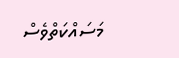މަސައްކަތްވެސް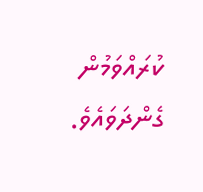ކުރައްވަމުން ގެންދަވައެވެ.